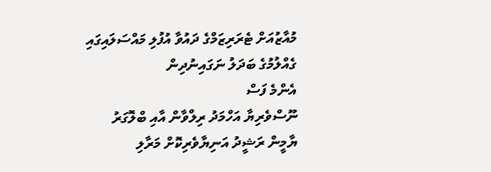މުއާޒުއަށް ޓެރަރިޒަމްގެ ދައުވާ އުފުލި މައްސަލައިގައި ގެއްލުމުގެ ބަދަލު ނަގައިނުދިން
އެންމެ ފަސް
ނޫސްވެރިޔާ އަހްމަދު ރިލްވާން އާއި ބްލޮގަރު ޔާމީން ރަޝީދު އަނިޔާވެރިކޮށް މަރާލި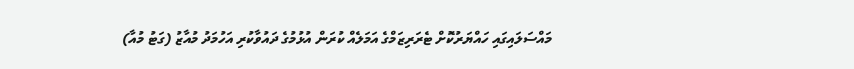މައްސަލައިގައި ހައްޔަރުކޮށް ޓެރަރިޒަމްގެ އަމަލެއް ކުރަން އުޅުމުގެ ދައުވާކުރި އަހުމަދު މުއާޒު (ގަޓު މުއާ)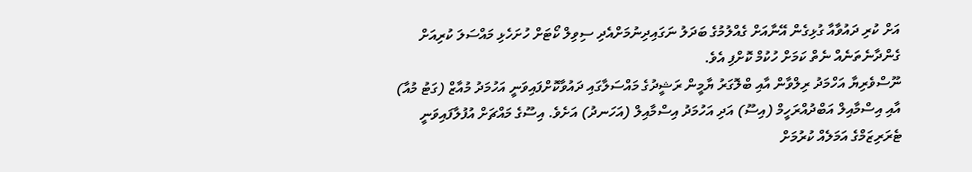އަށް ކުރި ދައުވާއާ ގުޅިގެން އޭނާއަށް ގެއްލުމުގެ ބަދަލު ނަގައިދިނުމަށްއެދި ސިވިލް ކޯޓަށް ހުށަހެޅި މައްސަލަ ކުރިއަށް ގެންދާނެތަނެއް ނެތް ކަމަށް ހުކުމް ކޮށްފި އެވެ.
ނޫސްވެރިޔާ އަހްމަދު ރިލްވާން އާއި ބްލޮގަރު ޔާމީން ރަޝީދުގެ މައްސަލާގައި ދައުވާކޮށްފައިވަނީ އަހުމަދު މުއާޒް (ގަޓު މުއާ) އާއި އިސްމާއިލް އަބްދުއްރަހީމް (އިސޫ) އަދި އަހުމަދު އިސްމާއިލް (އަހަނދު) އަށެވެ. އިސޫގެ މައްޗަށް އުފުލާފައިވަނީ ޓެރަރިޒަމްގެ އަމަލެއް ކުރުމަށް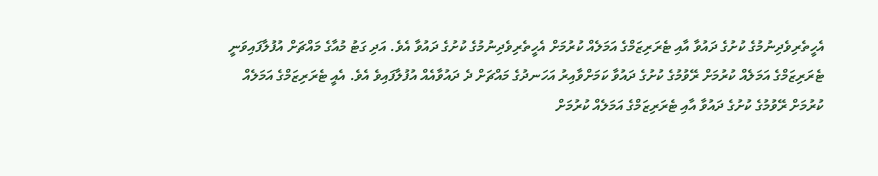އެހީތެރިވެދިނުމުގެ ކުށުގެ ދައުވާ އާއި ޓެރަރިޒަމްގެ އަމަލެއް ކުރުމަށް އެހީތެރިވެދިނުމުގެ ކުށުގެ ދައުވާ އެވެ. އަދި ގަޓު މުއާގެ މައްޗަށް އުފުލާފައިވަނީ ޓެރަރިޒަމްގެ އަމަލެއް ކުރުމަށް ރޭވުމުގެ ކުށުގެ ދައުވާ ކަމަށްވާއިރު އަހަނދުގެ މައްޗަށް ދެ ދައުވާއެއް އުފުލާފައިވެ އެވެ. އެއީ ޓެރަރިޒަމްގެ އަމަލެއް ކުރުމަށް ރޭވުމުގެ ކުށުގެ ދައުވާ އާއި ޓެރަރިޒަމްގެ އަމަލެއް ކުރުމަށް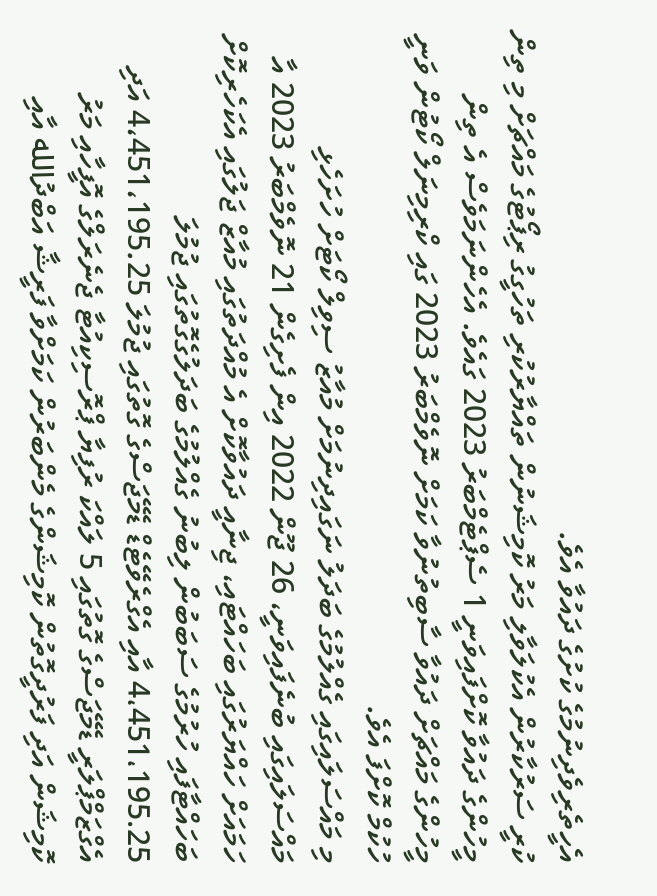އެހީތެރިވެދިނުމުގެ ކުށުގެ ދައުވާ އެވެ.
ކުރީ ސަރުކާރުން އެކުލަވާލި މަރު ކޮމިޝަނުން ތައްޔާރުކުރި ތަހުގީގު ރިޕޯޓުގެ މައްޗަށް މި ތިން މީހުންގެ ދައުވާ ކޮށްފައިވަނީ 1 ސެޕްޓެމްބަރު 2023 ގައެވެ. އެހެންނަމަވެސް އެ ތިން މީހުންގެ މައްޗަށް ދައުވާ ސާބިތުނުވާ ކަމަށް ނޮވެމްބަރު 2023 ގައި ކްރިމިނަލް ކޯޓުން ވަނީ ހުކުމް ކޮށްފަ އެވެ.
މި މައްސަލައިގައި ގެއްލުމުގެ ބަދަލު ނަގައިދިނުމަށް މުއާޒު ސިވިލް ކޯޓަށް ހުށަހެޅި މައްސަލައިގައި ބުނެފައިވަނީ، 26 ޖޫން 2022 އިން ފެށިގެން 21 ނޮވެމްބަރު 2023 އާ ހަމައަށް ހައްޔަރުގައި ބަހައްޓައި، ޖިނާއީ ދައުވާކޮށް އެ މުއްދަތުގައި މުއާޒް ޖަލުގައި އެކަހެރިކޮށް ބަހައްޓާފައި ހުރުމުގެ ސަބަބުން ލިބުނު ގެއްލުމުގެ ބަދަލުގެގޮތުގައި ޖުމުލަ 4،451،195.25 އާއި އެގްރެވޭޓެޑް ޑެމޭޖަސްގެ ގޮތުގައި ޖުމުލަ 4،451،195.25 އަދި އެގްޒަމްޕްލަރީ ޑެމޭޖަސްގެ ގޮތުގައި 5 ލައްކަ ރުފިޔާ ޕްރޮސިކިއުޓާ ޖެނެރަލްގެ އޮފީހާއި މަރު ކޮމިޝަން އަދި ފަރުދީގޮތުން ކޮމިޝަންގެ މެންބަރުން ކަމަށްވާ ފަރީޝާ އަބްދުالله އާއި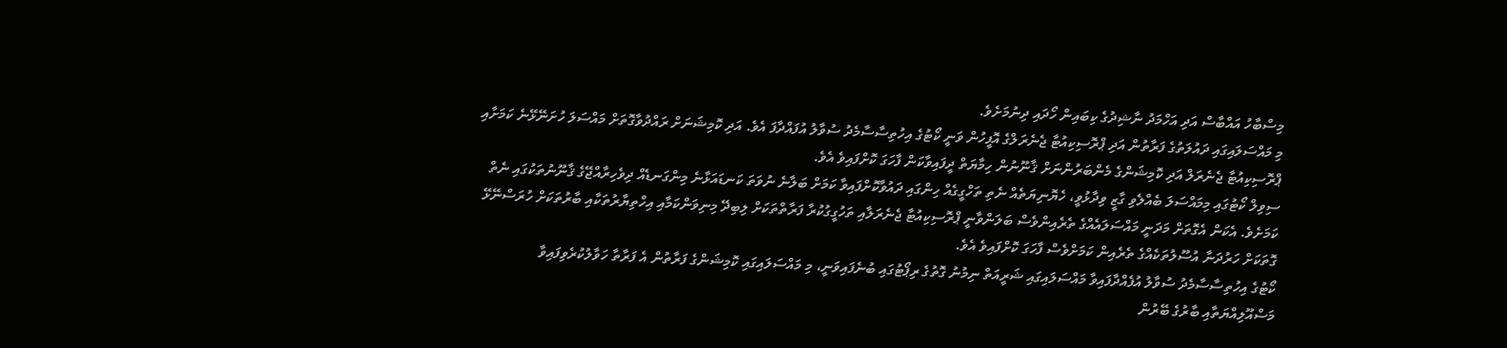މިސްބާހު އައްބާސް އަދި އަހްމަދު ނާޝިދުގެ ކިބައިން ހޯދައި ދިނުމަށެވެ.
މި މައްސަލައިގައި ދައުލަތުގެ ފަރާތުން އަދި ޕްރޮސިކިއުޓާ ޖެނެރަލްގެ އޮފީހުން ވަނީ ކޯޓުގެ އިހުތިސާސާމެދު ސުވާލު އުފައްދާފަ އެވެ. އަދި ކޮމިޝަނަށް ރައްދުވާގޮތަށް މައްސަލަ ހުށަނޭޅޭނެ ކަމަށާއި ޕްރޮސިކިއުޓާ ޖެނެރަލް އަދި ކޮމިޝަންގެ މެންބަރުންނަށް ޤާނޫނުން ހިމާޔަތް ދީފައިވާކަން ފާހަގަ ކޮށްފައިވެ އެވެ.
ސިވިލް ކޯޓުގައި މިމައްސަލަ ބެއްލެވި ގާޒީ ވިދާޅުވީ، ހެޔޮނިޔަތެއް ނެތި ތަހްގީގެއް ހިންގައި ދައުވާކޮށްފައިވާ ކަމަށް ބަލާނެ ނުވަތަ ކަނޑައަޅާނެ މިންގަނޑެއް ދިވެހިރާއްޖޭގެ ޤާނޫނުތަކުގައި ނެތް ކަމަށެވެ. އެކަން އެގޮތަށް މަދަނީ މައްސަލައެއްގެ ތެރެއިންވެސް ބަލަންވާނީ ޕްރޮސިކިއުޓާ ޖެނެރަލާއި ތަހުގީގުކުރާ ފަރާތްތަކަށް ލިބިދޭ މިނިވަންކަމާއި އިހްތިޔާރުތަކާއި ބާރުތަކަށް ހުރަސްނޭޅޭ ގޮތަކަށް ހަރުދަނާ އުސޫލުތަކެއްގެ ތެރެއިން ކަމަށްވެސް ފާހަގަ ކޮށްފައިވެ އެވެ.
ކޯޓުގެ އިހުތިސާސާމެދު ސުވާލު އުފެއްދާފައިވާ މައްސަލައިގައި ޝަރީއަތް ނިމުނު ގޮތުގެ ރިޕޯޓުގައި ބުނެފައިވަނީ، މި މައްސަލައިގައި ކޮމިޝަންގެ ފަރާތުން އެ ފަރާތާ ހަވާލުކުރެވިފައިވާ މަސްއޫލިއްޔަތާއި ބާރުގެ ބޭރުން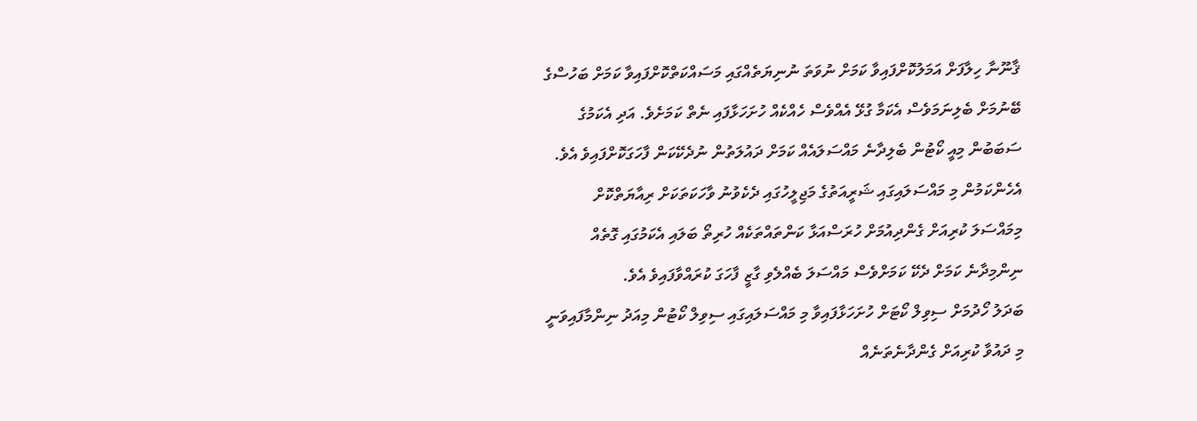ޤާނޫނާ ހިލާފަށް އަމަލުކޮށްފައިވާ ކަމަށް ނުވަތަ ނުނިޔަތެއްގައި މަސައްކަތްކޮށްފައިވާ ކަމަށް ބަހުސްގެ ބޭނުމަށް ބެލިނަމަވެސް އެކަމާ ގުޅޭ އެއްވެސް ހެއްކެއް ހުށަހަޅާފައި ނެތް ކަމަށެވެ. އަދި އެކަމުގެ ސަބަބުން މިއީ ކޯޓުން ބެލިދާނެ މައްސަލައެއް ކަމަށް ދައުލަތުން ނުދެކޭކަން ފާހަގަކޮށްފައިވެ އެވެ. އެހެންކަމުން މި މައްސަލައިގައި ޝަރީއަތުގެ މަޖިލީހުގައި ދެކެވުނު ވާހަކަތަކަށް ރިއާޔަތްކޮށް މިމައްސަލަ ކުރިއަށް ގެންދިއުމަށް ހުރަސްއަޅާ ކަންތައްތަކެއް ހުރިތޯ ބަލައި އެކަމުގައި ގޮތެއް ނިންމިދާނެ ކަމަށް ދެކޭ ކަމަށްވެސް މައްސަލަ ބެއްލެވި ގާޒީ ފާހަގަ ކުރައްވާފައިވެ އެވެ.
ބަދަލު ހޯދުމަށް ސިވިލް ކޯޓަށް ހުށަހަޅާފައިވާ މި މައްސަލައިގައި ސިވިލް ކޯޓުން މިއަދު ނިންމާފައިވަނީ މި ދައުވާ ކުރިއަށް ގެންދާނެތަނެއް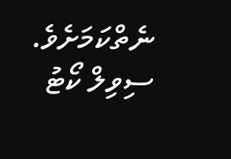ނެތްކަމަށެވެ.
ސިވިލް ކޯޓު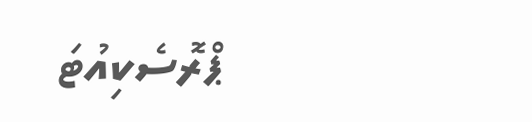ޕްރޮސެކިއުޓަ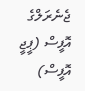ޖެނެރަލްގެ އޮފީސް (ޕީޖީ އޮފީސް)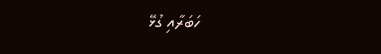ހަބަރާއި ގުޅޭ